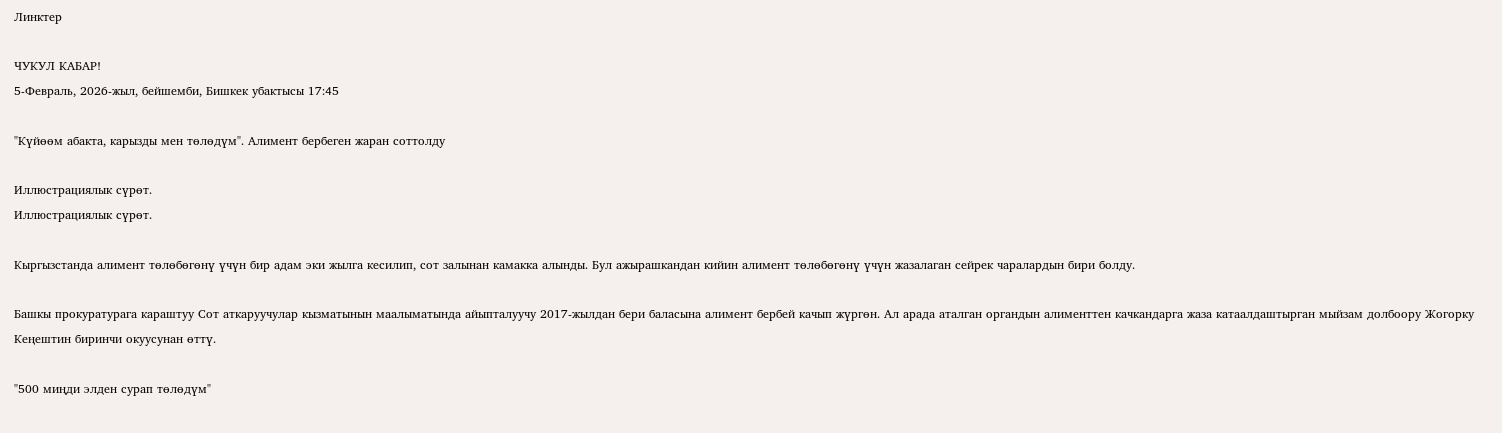Линктер

ЧУКУЛ КАБАР!
5-Февраль, 2026-жыл, бейшемби, Бишкек убактысы 17:45

"Күйөөм абакта, карызды мен төлөдүм". Алимент бербеген жаран соттолду

Иллюстрациялык сүрөт.
Иллюстрациялык сүрөт.

Кыргызстанда алимент төлөбөгөнү үчүн бир адам эки жылга кесилип, сот залынан камакка алынды. Бул ажырашкандан кийин алимент төлөбөгөнү үчүн жазалаган сейрек чаралардын бири болду.

Башкы прокуратурага караштуу Сот аткаруучулар кызматынын маалыматында айыпталуучу 2017-жылдан бери баласына алимент бербей качып жүргөн. Ал арада аталган органдын алименттен качкандарга жаза катаалдаштырган мыйзам долбоору Жогорку Кеңештин биринчи окуусунан өттү.

"500 миңди элден сурап төлөдүм"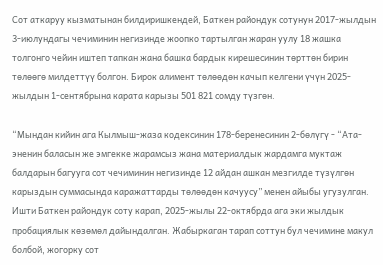Сот аткаруу кызматынан билдиришкендей, Баткен райондук сотунун 2017-жылдын 3-июлундагы чечиминин негизинде жоопко тартылган жаран уулу 18 жашка толгонго чейин иштеп тапкан жана башка бардык кирешесинин төрттөн бирин төлөөгө милдеттүү болгон. Бирок алимент төлөөдөн качып келгени үчүн 2025-жылдын 1-сентябрына карата карызы 501 821 сомду түзгөн.

“Мындан кийин ага Кылмыш-жаза кодексинин 178-беренесинин 2-бөлүгү - “Ата-эненин баласын же эмгекке жарамсыз жана материалдык жардамга муктаж балдарын багууга сот чечиминин негизинде 12 айдан ашкан мезгилде түзүлгөн карыздын суммасында каражаттарды төлөөдөн качуусу” менен айыбы угузулган. Ишти Баткен райондук соту карап, 2025-жылы 22-октябрда ага эки жылдык пробациялык көзөмөл дайындалган. Жабыркаган тарап соттун бул чечимине макул болбой, жогорку сот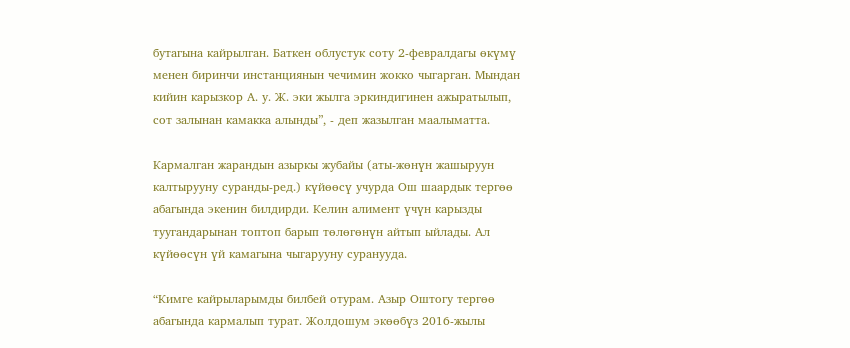бутагына кайрылган. Баткен облустук соту 2-февралдагы өкүмү менен биринчи инстанциянын чечимин жокко чыгарган. Мындан кийин карызкор А. у. Ж. эки жылга эркиндигинен ажыратылып, сот залынан камакка алынды”, - деп жазылган маалыматта.

Кармалган жарандын азыркы жубайы (аты-жөнүн жашыруун калтырууну суранды-ред.) күйөөсү учурда Ош шаардык тергөө абагында экенин билдирди. Келин алимент үчүн карызды туугандарынан топтоп барып төлөгөнүн айтып ыйлады. Ал күйөөсүн үй камагына чыгарууну суранууда.

“Кимге кайрыларымды билбей отурам. Азыр Оштогу тергөө абагында кармалып турат. Жолдошум экөөбүз 2016-жылы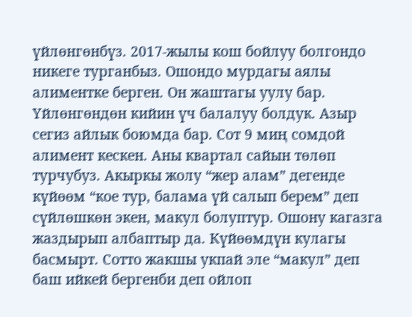үйлөнгөнбүз. 2017-жылы кош бойлуу болгондо никеге турганбыз. Ошондо мурдагы аялы алиментке берген. Он жаштагы уулу бар. Үйлөнгөндөн кийин үч балалуу болдук. Азыр сегиз айлык боюмда бар. Сот 9 миң сомдой алимент кескен. Аны квартал сайын төлөп турчубуз. Акыркы жолу “жер алам” дегенде күйөөм “кое тур, балама үй салып берем” деп сүйлөшкөн экен, макул болуптур. Ошону кагазга жаздырып албаптыр да. Күйөөмдүн кулагы басмырт. Сотто жакшы укпай эле “макул” деп баш ийкей бергенби деп ойлоп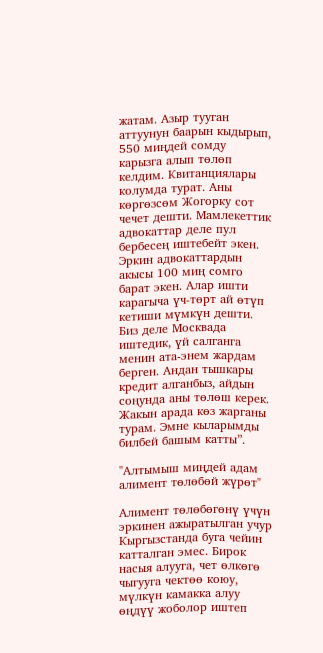жатам. Азыр тууган аттуунун баарын кыдырып, 550 миңдей сомду карызга алып төлөп келдим. Квитанциялары колумда турат. Аны көргөзсөм Жогорку сот чечет дешти. Мамлекеттик адвокаттар деле пул бербесең иштебейт экен. Эркин адвокаттардын акысы 100 миң сомго барат экен. Алар ишти карагыча үч-төрт ай өтүп кетиши мүмкүн дешти. Биз деле Москвада иштедик, үй салганга менин ата-энем жардам берген. Андан тышкары кредит алганбыз, айдын соңунда аны төлөш керек. Жакын арада көз жарганы турам. Эмне кыларымды билбей башым катты”.

"Алтымыш миңдей адам алимент төлөбөй жүрөт"

Алимент төлөбөгөнү үчүн эркинен ажыратылган учур Кыргызстанда буга чейин катталган эмес. Бирок насыя алууга, чет өлкөгө чыгууга чектөө коюу, мүлкүн камакка алуу өңдүү жоболор иштеп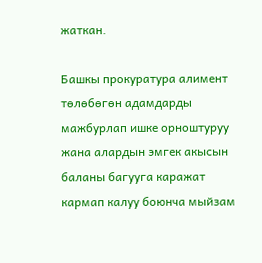жаткан.

Башкы прокуратура алимент төлөбөгөн адамдарды мажбурлап ишке орноштуруу жана алардын эмгек акысын баланы багууга каражат кармап калуу боюнча мыйзам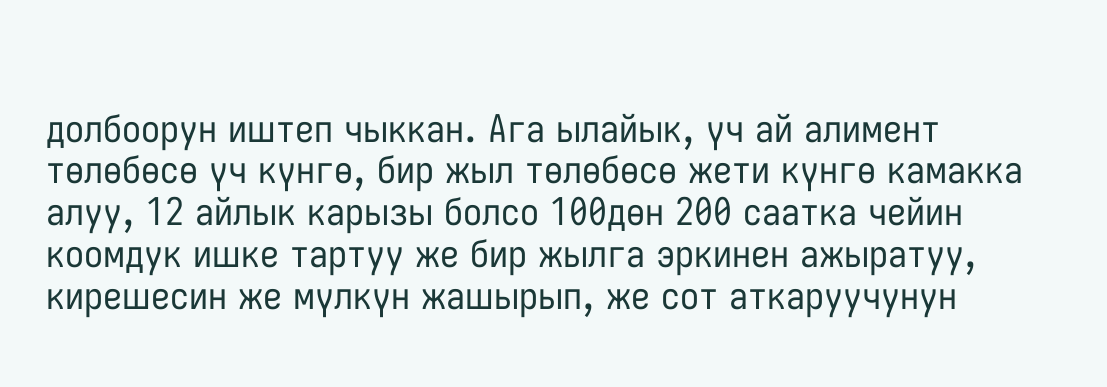долбоорун иштеп чыккан. Ага ылайык, үч ай алимент төлөбөсө үч күнгө, бир жыл төлөбөсө жети күнгө камакка алуу, 12 айлык карызы болсо 100дөн 200 саатка чейин коомдук ишке тартуу же бир жылга эркинен ажыратуу, кирешесин же мүлкүн жашырып, же сот аткаруучунун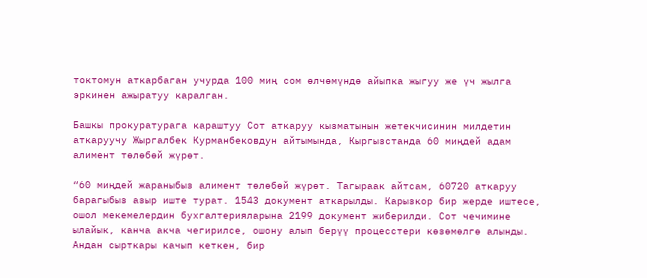токтомун аткарбаган учурда 100 миң сом өлчөмүндө айыпка жыгуу же үч жылга эркинен ажыратуу каралган.

Башкы прокуратурага караштуу Сот аткаруу кызматынын жетекчисинин милдетин аткаруучу Жыргалбек Курманбековдун айтымында, Кыргызстанда 60 миңдей адам алимент төлөбөй жүрөт.

“60 миңдей жараныбыз алимент төлөбөй жүрөт. Тагыраак айтсам, 60720 аткаруу барагыбыз азыр иште турат. 1543 документ аткарылды. Карызкор бир жерде иштесе, ошол мекемелердин бухгалтерияларына 2199 документ жиберилди. Сот чечимине ылайык, канча акча чегирилсе, ошону алып берүү процесстери көзөмөлгө алынды. Андан сырткары качып кеткен, бир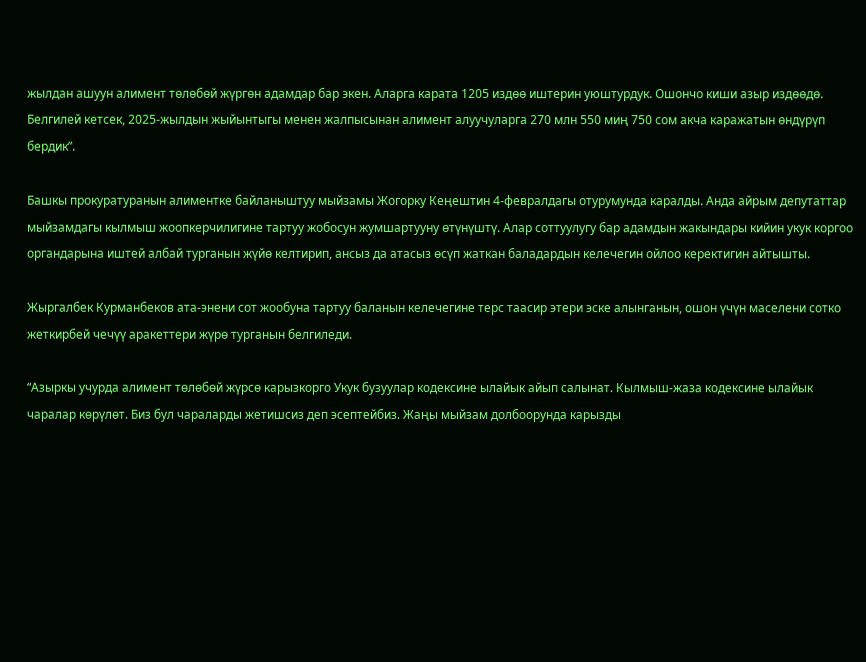жылдан ашуун алимент төлөбөй жүргөн адамдар бар экен. Аларга карата 1205 издөө иштерин уюштурдук. Ошончо киши азыр издөөдө. Белгилей кетсек, 2025-жылдын жыйынтыгы менен жалпысынан алимент алуучуларга 270 млн 550 миң 750 сом акча каражатын өндүрүп бердик”.

Башкы прокуратуранын алиментке байланыштуу мыйзамы Жогорку Кеңештин 4-февралдагы отурумунда каралды. Анда айрым депутаттар мыйзамдагы кылмыш жоопкерчилигине тартуу жобосун жумшартууну өтүнүштү. Алар соттуулугу бар адамдын жакындары кийин укук коргоо органдарына иштей албай турганын жүйө келтирип, ансыз да атасыз өсүп жаткан баладардын келечегин ойлоо керектигин айтышты.

Жыргалбек Курманбеков ата-энени сот жообуна тартуу баланын келечегине терс таасир этери эске алынганын, ошон үчүн маселени сотко жеткирбей чечүү аракеттери жүрө турганын белгиледи.

“Азыркы учурда алимент төлөбөй жүрсө карызкорго Укук бузуулар кодексине ылайык айып салынат. Кылмыш-жаза кодексине ылайык чаралар көрүлөт. Биз бул чараларды жетишсиз деп эсептейбиз. Жаңы мыйзам долбоорунда карызды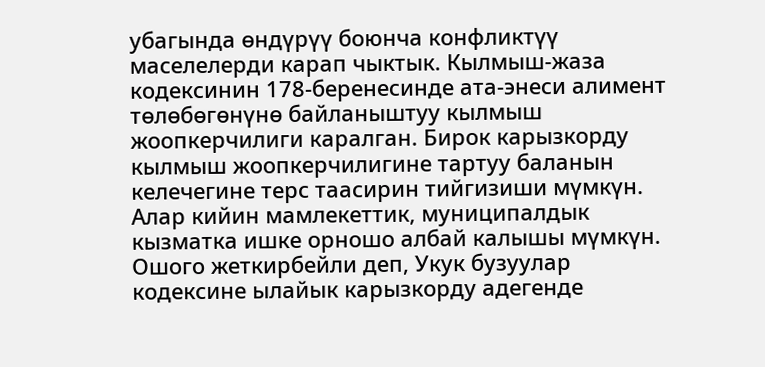убагында өндүрүү боюнча конфликтүү маселелерди карап чыктык. Кылмыш-жаза кодексинин 178-беренесинде ата-энеси алимент төлөбөгөнүнө байланыштуу кылмыш жоопкерчилиги каралган. Бирок карызкорду кылмыш жоопкерчилигине тартуу баланын келечегине терс таасирин тийгизиши мүмкүн. Алар кийин мамлекеттик, муниципалдык кызматка ишке орношо албай калышы мүмкүн. Ошого жеткирбейли деп, Укук бузуулар кодексине ылайык карызкорду адегенде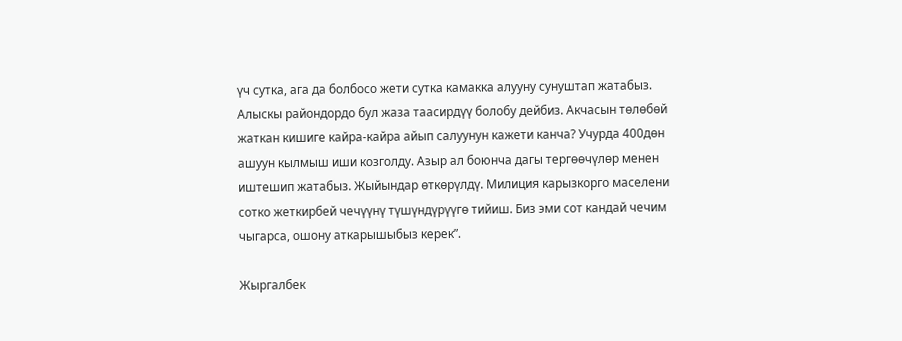үч сутка, ага да болбосо жети сутка камакка алууну сунуштап жатабыз. Алыскы райондордо бул жаза таасирдүү болобу дейбиз. Акчасын төлөбөй жаткан кишиге кайра-кайра айып салуунун кажети канча? Учурда 400дөн ашуун кылмыш иши козголду. Азыр ал боюнча дагы тергөөчүлөр менен иштешип жатабыз. Жыйындар өткөрүлдү. Милиция карызкорго маселени сотко жеткирбей чечүүнү түшүндүрүүгө тийиш. Биз эми сот кандай чечим чыгарса, ошону аткарышыбыз керек”.

Жыргалбек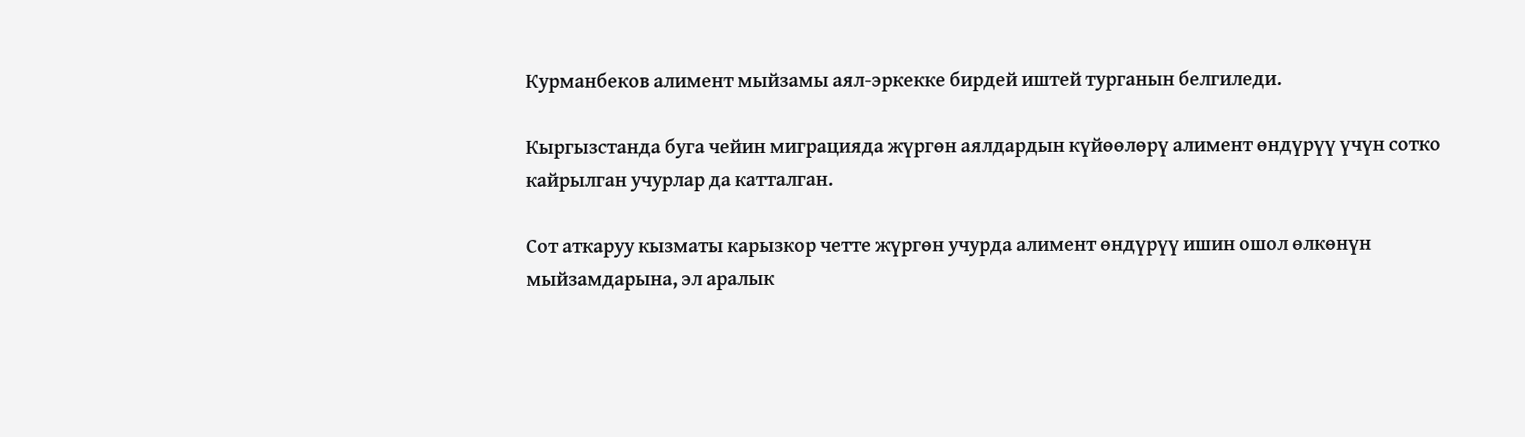Курманбеков алимент мыйзамы аял-эркекке бирдей иштей турганын белгиледи.

Кыргызстанда буга чейин миграцияда жүргөн аялдардын күйөөлөрү алимент өндүрүү үчүн сотко кайрылган учурлар да катталган.

Сот аткаруу кызматы карызкор четте жүргөн учурда алимент өндүрүү ишин ошол өлкөнүн мыйзамдарына, эл аралык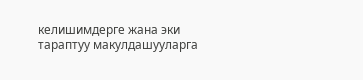келишимдерге жана эки тараптуу макулдашууларга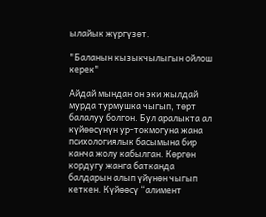ылайык жүргүзөт.

"Баланын кызыкчылыгын ойлош керек"

Айдай мындан он эки жылдай мурда турмушка чыгып, төрт балалуу болгон. Бул аралыкта ал күйөөсүнүн ур-токмогуна жана психологиялык басымына бир канча жолу кабылган. Көргөн кордугу жанга батканда балдарын алып үйүнөн чыгып кеткен. Күйөөсү “алимент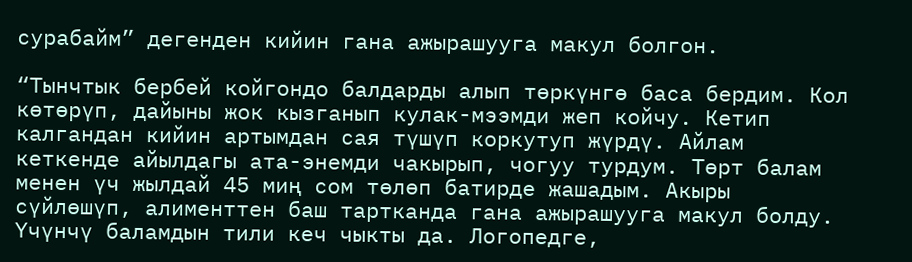сурабайм” дегенден кийин гана ажырашууга макул болгон.

“Тынчтык бербей койгондо балдарды алып төркүнгө баса бердим. Кол көтөрүп, дайыны жок кызганып кулак-мээмди жеп койчу. Кетип калгандан кийин артымдан сая түшүп коркутуп жүрдү. Айлам кеткенде айылдагы ата-энемди чакырып, чогуу турдум. Төрт балам менен үч жылдай 45 миң сом төлөп батирде жашадым. Акыры сүйлөшүп, алименттен баш тартканда гана ажырашууга макул болду. Үчүнчү баламдын тили кеч чыкты да. Логопедге,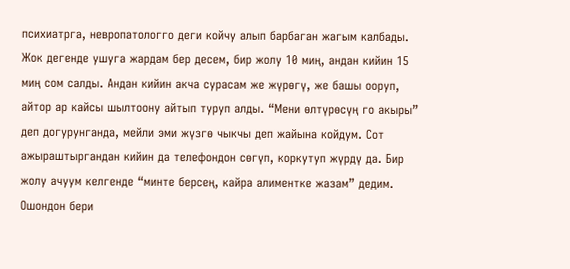психиатрга, невропатологго деги койчу алып барбаган жагым калбады. Жок дегенде ушуга жардам бер десем, бир жолу 10 миң, андан кийин 15 миң сом салды. Андан кийин акча сурасам же жүрөгү, же башы ооруп, айтор ар кайсы шылтоону айтып туруп алды. “Мени өлтүрөсүң го акыры” деп догурунганда, мейли эми жүзгө чыкчы деп жайына койдум. Сот ажыраштыргандан кийин да телефондон сөгүп, коркутуп жүрдү да. Бир жолу ачуум келгенде “минте берсең, кайра алиментке жазам” дедим. Ошондон бери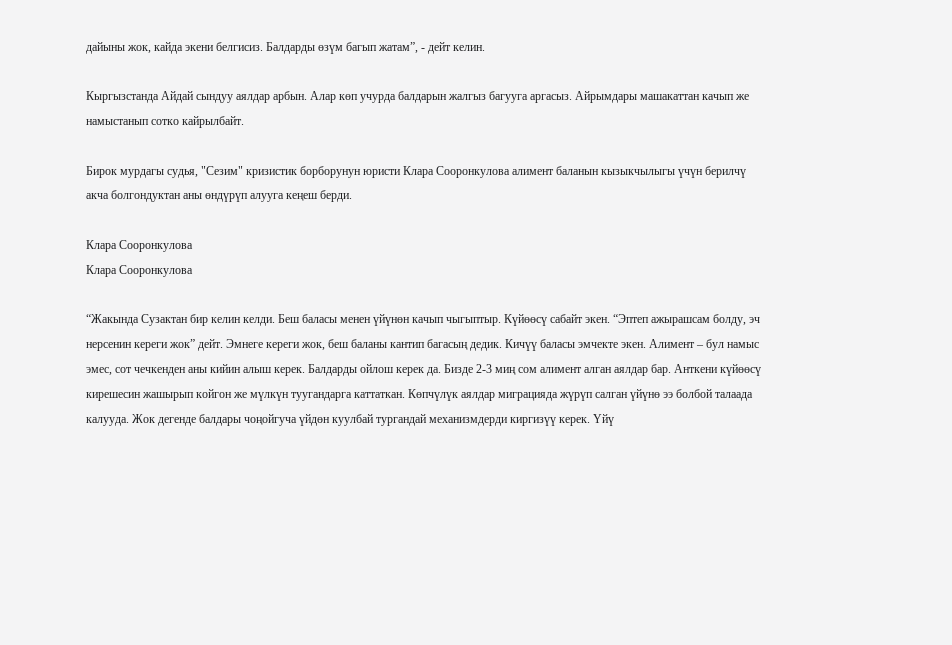дайыны жок, кайда экени белгисиз. Балдарды өзүм багып жатам”, - дейт келин.

Кыргызстанда Айдай сындуу аялдар арбын. Алар көп учурда балдарын жалгыз багууга аргасыз. Айрымдары машакаттан качып же намыстанып сотко кайрылбайт.

Бирок мурдагы судья, "Сезим" кризистик борборунун юристи Клара Сооронкулова алимент баланын кызыкчылыгы үчүн берилчү акча болгондуктан аны өндүрүп алууга кеңеш берди.

Клара Сооронкулова
Клара Сооронкулова

“Жакында Сузактан бир келин келди. Беш баласы менен үйүнөн качып чыгыптыр. Күйөөсү сабайт экен. “Эптеп ажырашсам болду, эч нерсенин кереги жок” дейт. Эмнеге кереги жок, беш баланы кантип багасың дедик. Кичүү баласы эмчекте экен. Алимент – бул намыс эмес, сот чечкенден аны кийин алыш керек. Балдарды ойлош керек да. Бизде 2-3 миң сом алимент алган аялдар бар. Анткени күйөөсү кирешесин жашырып койгон же мүлкүн туугандарга каттаткан. Көпчүлүк аялдар миграцияда жүрүп салган үйүнө ээ болбой талаада калууда. Жок дегенде балдары чоңойгуча үйдөн куулбай тургандай механизмдерди киргизүү керек. Үйү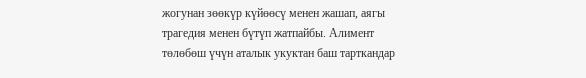жогунан зөөкүр күйөөсү менен жашап, аягы трагедия менен бүтүп жатпайбы. Алимент төлөбөш үчүн аталык укуктан баш тарткандар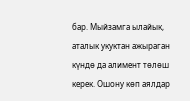бар. Мыйзамга ылайык, аталык укуктан ажыраган күндө да алимент төлөш керек. Ошону көп аялдар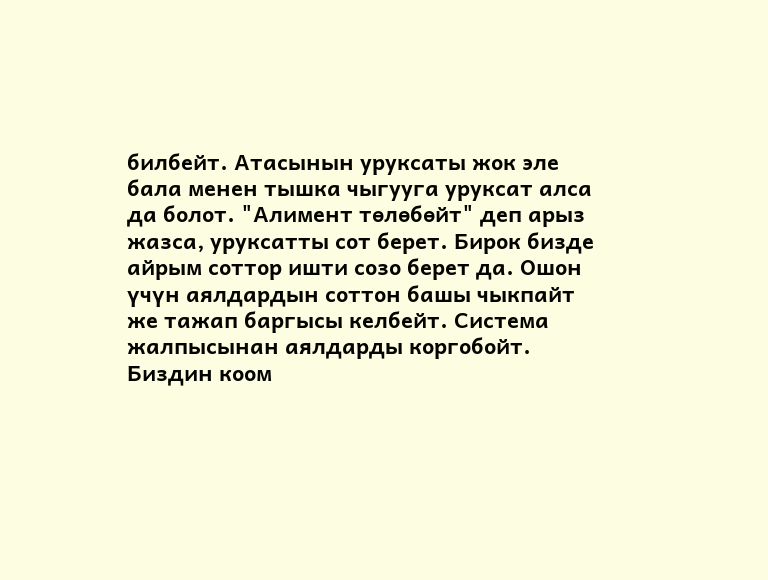билбейт. Атасынын уруксаты жок эле бала менен тышка чыгууга уруксат алса да болот. "Алимент төлөбөйт" деп арыз жазса, уруксатты сот берет. Бирок бизде айрым соттор ишти созо берет да. Ошон үчүн аялдардын соттон башы чыкпайт же тажап баргысы келбейт. Система жалпысынан аялдарды коргобойт. Биздин коом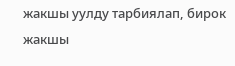жакшы уулду тарбиялап, бирок жакшы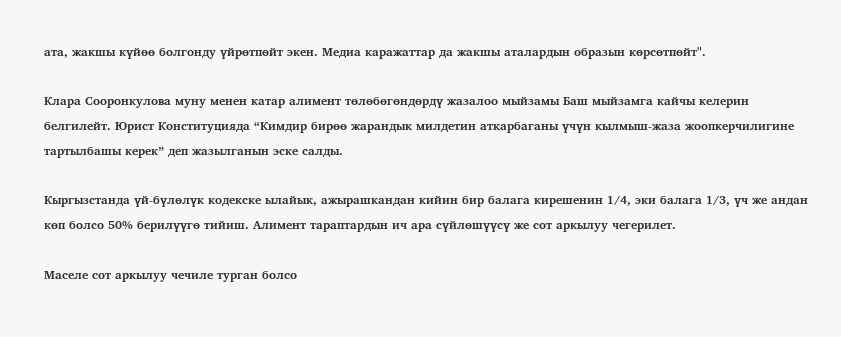ата, жакшы күйөө болгонду үйрөтпөйт экен. Медиа каражаттар да жакшы аталардын образын көрсөтпөйт".

Клара Сооронкулова муну менен катар алимент төлөбөгөндөрдү жазалоо мыйзамы Баш мыйзамга кайчы келерин белгилейт. Юрист Конституцияда “Кимдир бирөө жарандык милдетин аткарбаганы үчүн кылмыш-жаза жоопкерчилигине тартылбашы керек” деп жазылганын эске салды.

Кыргызстанда үй-бүлөлүк кодекске ылайык, ажырашкандан кийин бир балага кирешенин 1/4, эки балага 1/3, үч же андан көп болсо 50% берилүүгө тийиш. Алимент тараптардын ич ара сүйлөшүүсү же сот аркылуу чегерилет.

Маселе сот аркылуу чечиле турган болсо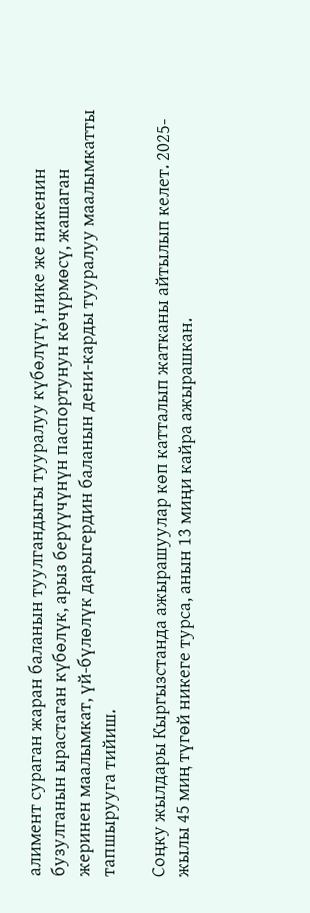алимент сураган жаран баланын туулгандыгы тууралуу күбөлүгү, нике же никенин бузулганын ырастаган күбөлүк, арыз берүүчүнүн паспортунун көчүрмөсү, жашаган жеринен маалымкат, үй-бүлөлүк дарыгердин баланын дени-карды тууралуу маалымкатты тапшырууга тийиш.

Соңку жылдары Кыргызстанда ажырашуулар көп катталып жатканы айтылып келет. 2025-жылы 45 миң түгөй никеге турса, анын 13 миңи кайра ажырашкан.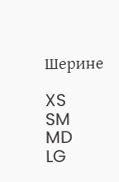Шерине

XS
SM
MD
LG